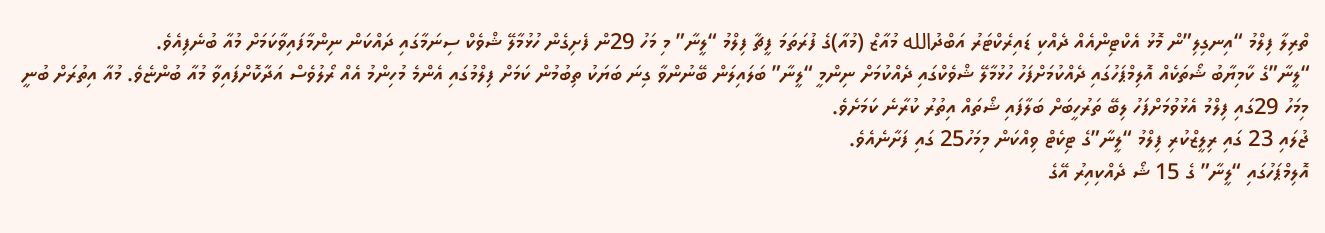ތްރިލާ ފިލްމު “އިނގިލި”ން މޮޅު އެކްޓިންއެއް ދެއްކި ޑައިރެކްޓަރު އަބްދުالله މުއާޒް (މުއާ)ގެ ފުރަތަމަ ފީޗާ ފިލްމު “ލީނާ” މި މަހު 29ން ފެށިގެން ހުޅުމާލޭ ޝްވެކް ސިނަމާގައި ދައްކަން ނިންމާފައިވާކަމަށް މުއާ ބުނެފިއެވެ.
“ލީނާ”ގެ ކާމިޔާބު ޝޯތަކެއް އޮލިމްޕަހުގައި ދެއްކުމަށްފަހު ހުޅުމާލޭ ޝްވެކްގައި ދެއްކުމަށް ނިންމީ “ލީނާ” ބަލައިލަން ބޭނުންވާ ގިނަ ބަޔަކު ތިބުމުން ކަމަށް ފިލްމުގައި އެންމެ މުހިންމު އެއް ރޯލުވެސް އަދާކޮށްފައިވާ މުއާ ބުންޏެވެ. މުއާ އިތުރަށް ބުނީ މިމަހު 29ގައި ފިލްމު އެޅުވުމަށްފަހު ލިބޭ ތަރުހީބަށް ބަލާފައި ޝޯތައް އިތުރު ކުރާނެ ކަމަށެވެ.
ޖުލައި 23 ގައި ރިލީޒްކުރި ފިލްމު “ލީނާ”ގެ ޓިކެޓް ވިއްކަން މިމަހު25 ގައި ފަށާނެއެވެ.
އޮލިމްޕަހުގައި “ލީނާ” ގެ 15 ޝޯ ދެއްކިއިރު އޭގެ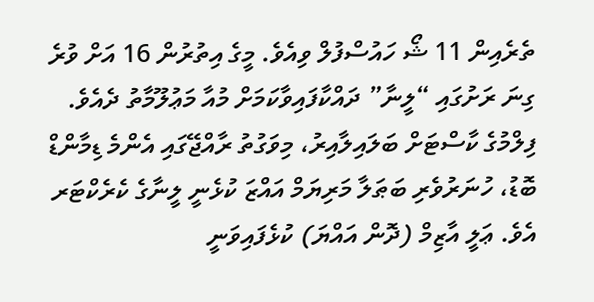ތެރެއިން 11 ޝޯ ހައުސްފުލް ވިއެވެ. މީގެ އިތުރުން 16 އަށް ވުރެ ގިނަ ރަށުގައި “ލީނާ” ދައްކާފައިވާކަމަށް މުއާ މަޢުލޫމާތު ދެއެވެ.
ފިލްމުގެ ކާސްޓަށް ބަލައިލާއިރު، މިވަގުތު ރާއްޖޭގައި އެންމެ ޑިމާންޑް ބޮޑު، ހުނަރުވެރި ބަޠަލާ މަރިޔަމް އައްޒަ ކުޅެނީ ލީނާގެ ކެރެކްޓަރ އެވެ. ޢަލީ އާޒިމް (ދޮން އައްޔަ) ކުޅެފައިވަނީ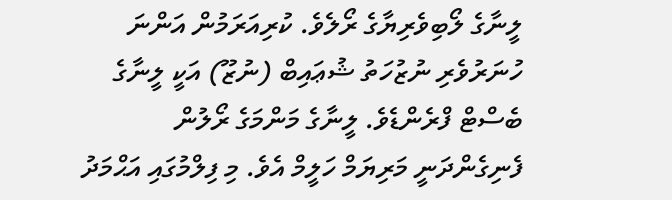ލީނާގެ ލޯބިވެރިޔާގެ ރޯލެވެ. ކުރިއަރަމުން އަންނަ ހުނަރުވެރި ނުޒުހަތު ޝުޢައިބް (ނުޒޫ) އަކީ ލީނާގެ ބެސްޓް ފްރެންޑެވެ. ލީނާގެ މަންމަގެ ރޯލުން ފެނިގެންދަނީ މަރިޔަމް ހަލީމް އެވެ. މި ފިލްމުގައި އަޙްމަދު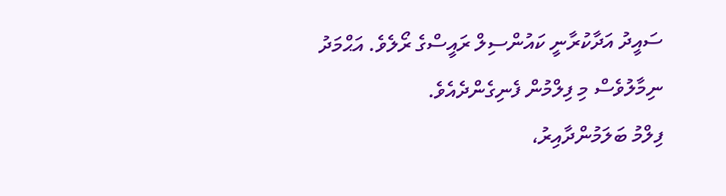ސައީދު އަދާކުރާނީ ކައުންސިލް ރައީސްގެ ރޯލެވެ. އަޙްމަދު ނިމާލުވެސް މި ފިލްމުން ފެނިގެންދެއެވެ.
ފިލްމު ބަލަމުންދާއިރު،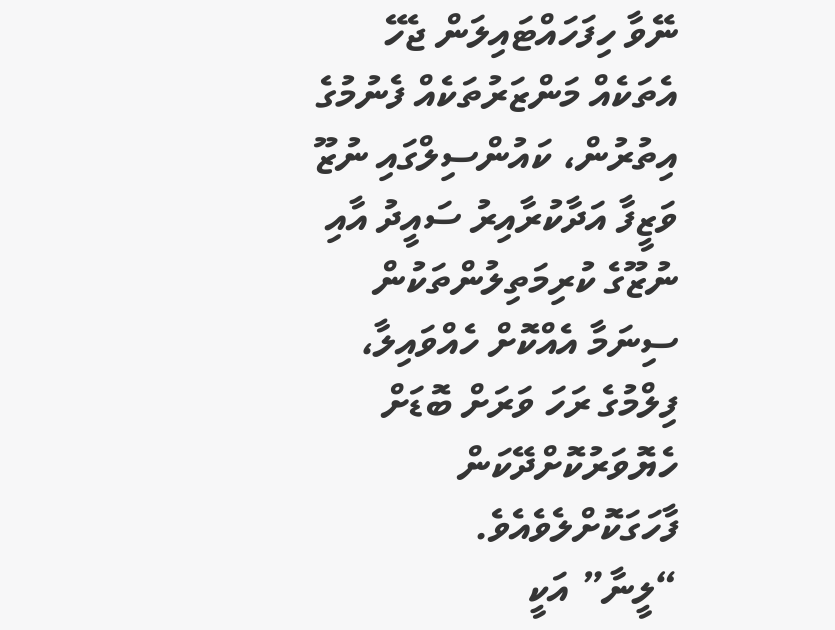ނޭވާ ހިފަހައްޓައިލަން ޖެހޭ އެތަކެއް މަންޒަރުތަކެއް ފެނުމުގެ އިތުރުން، ކައުންސިލްގައި ނުޒޫ ވަޒީފާ އަދާކުރާއިރު ސައީދު އާއި ނުޒޫގެ ކުރިމަތިލުންތަކުން ސިނަމާ އެއްކޮށް ހެއްވައިލާ، ފިލްމުގެ ރަހަ ވަރަށް ބޮޑަށް ހެޔޮވަރުކޮށްދޭކަން ފާހަގަކޮށްލެވެއެވެ.
“ލީނާ” އަކީ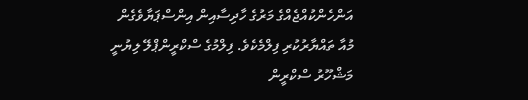އަންހެންކުއްޖެއްގެ މަރުގެ ހާދިސާއިން އިންސްޕަޔާވެގެން މުއާ ތައްޔާރުކުރި ފިލްމެކެވެ. ފިލްމުގެ ސްކްރީންޕްލޭ ލިޔުނީ މަޝްހޫރު ސްކްރީން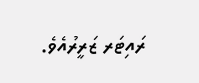ރައިޓަރ ޒަރީރުއެވެ.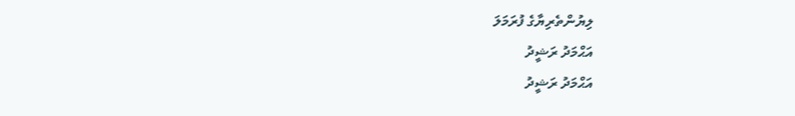ލިޔުންތެރިޔާގެ ފުރަމަލަ
އަޙްމަދު ރަޝީދު
އަޙްމަދު ރަޝީދު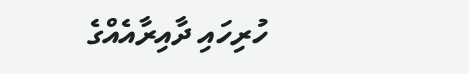ހުރިހައި ދާއިރާއެއްގެ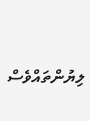ލިޔުންތައްވެސް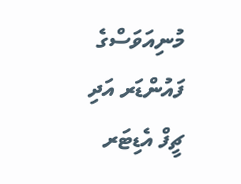މުނިއަވަސްގެ ފައުންޑަރ އަދި ޗީފް އެޑިޓަރ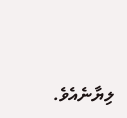ލިޔާނެއެވެ.